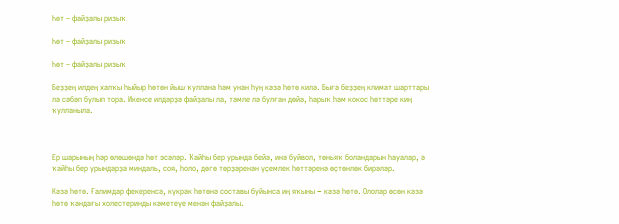Һөт – файҙалы ризыҡ

Һөт – файҙалы ризыҡ

Һөт – файҙалы ризыҡ

Беҙҙең илдең халҡы һыйыр һөтөн йыш ҡуллана һәм унан һуң кәзә һөтө килә. Быға беҙҙең климат шарттары ла сәбәп булып тора. Икенсе илдәрҙә файҙалы ла, тәмле лә булған дөйә, һарыҡ һәм кокос һөттәре киң ҡулланыла.



Ер шарының һәр өлөшөндә һөт эсәләр. Ҡайһы бер урында бейә, инә буйвол, төньяҡ боландарын һауалар, ә ҡайһы бер урындарҙа миндаль, соя, һоло, дөгө төрҙәренән үҫемлек һөттәренә өҫтөнлөк бирәләр.

Кәзә һөтө. Ғалимдар фекеренсә, күкрәк һөтөнә составы буйынса иң яҡыны − кәзә һөтө. Ололар өсөн кәзә һөтө ҡандағы холестеринды кәметеүе менән файҙалы.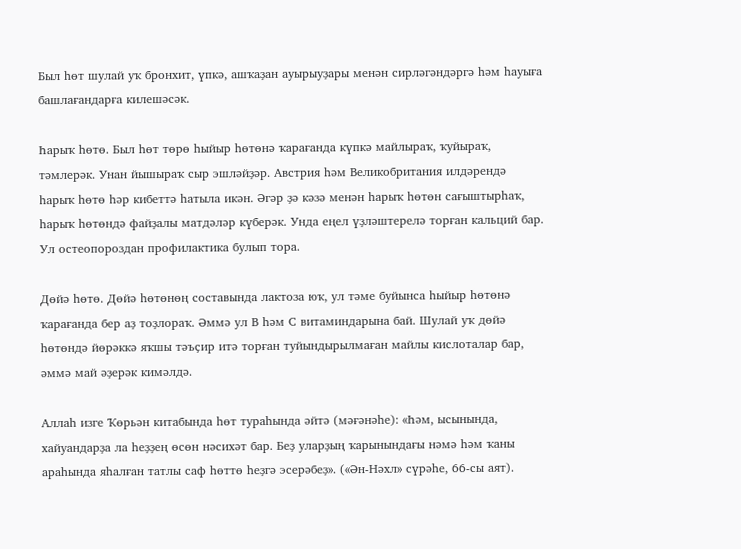Был һөт шулай уҡ бронхит, үпкә, ашҡаҙан ауырыуҙары менән сирләгәндәргә һәм һауыға башлағандарға килешәсәк.

Һарыҡ һөтө. Был һөт төрө һыйыр һөтөнә ҡарағанда күпкә майлыраҡ, ҡуйыраҡ, тәмлерәк. Унан йышыраҡ сыр эшләйҙәр. Австрия һәм Великобритания илдәрендә һарыҡ һөтө һәр кибеттә һатыла икән. Әгәр ҙә кәзә менән һарыҡ һөтөн сағыштырһаҡ, һарыҡ һөтөндә файҙалы матдәләр күберәк. Унда еңел үҙләштерелә торған кальций бар. Ул остеопороздан профилактика булып тора.

Дөйә һөтө. Дөйә һөтөнөң составында лактоза юҡ, ул тәме буйынса һыйыр һөтөнә ҡарағанда бер аҙ тоҙлораҡ. Әммә ул В һәм С витаминдарына бай. Шулай уҡ дөйә һөтөндә йөрәккә яҡшы тәъҫир итә торған туйындырылмаған майлы кислоталар бар, әммә май әҙерәк кимәлдә.

Аллаһ изге Ҡөрьән китабында һөт тураһында әйтә (мәғәнәһе): «Һәм, ысынында, хайуандарҙа ла һеҙҙең өсөн нәсихәт бар. Беҙ уларҙың ҡарынындағы нәмә һәм ҡаны араһында яһалған татлы саф һөттө һеҙгә эсерәбеҙ». («Ән-Нәхл» сүрәһе, 66-сы аят).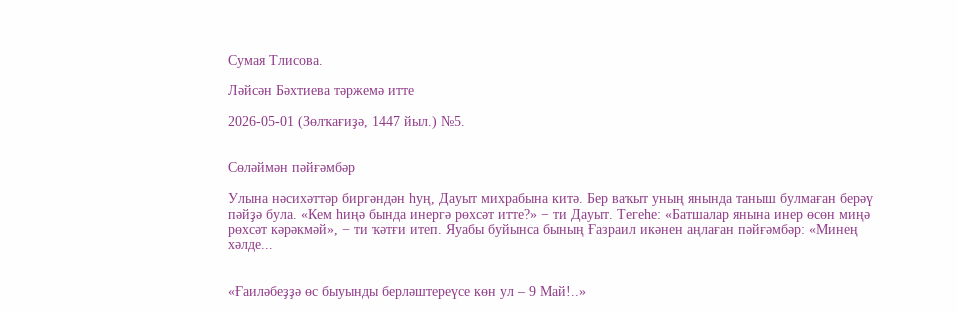Сумая Тлисова.

Ләйсән Бәхтиева тәржемә итте

2026-05-01 (Зөлҡағиҙә, 1447 йыл.) №5.


Сөләймән пәйғәмбәр

Улына нәсихәттәр биргәндән һуң, Дауыт михрабына китә. Бер ваҡыт уның янында таныш булмаған берәү пәйҙә була. «Кем һиңә бында инергә рөхсәт итте?» − ти Дауыт. Тегеһе: «Батшалар янына инер өсөн миңә рөхсәт кәрәкмәй», − ти ҡәтғи итеп. Яуабы буйынса бының Ғазраил икәнен аңлаған пәйғәмбәр: «Минең хәлде...


«Ғаиләбеҙҙә өс быуынды берләштереүсе көн ул – 9 Май!..»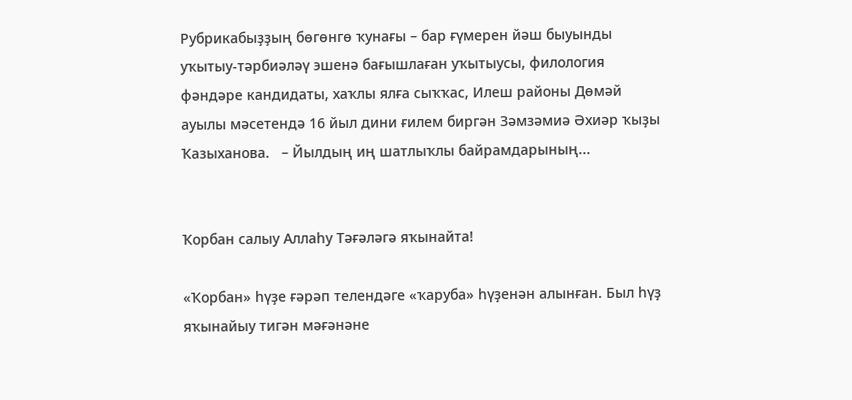Рубрикабыҙҙың бөгөнгө ҡунағы – бар ғүмерен йәш быуынды уҡытыу-тәрбиәләү эшенә бағышлаған уҡытыусы, филология фәндәре кандидаты, хаҡлы ялға сыҡҡас, Илеш районы Дөмәй ауылы мәсетендә 16 йыл дини ғилем биргән Зәмзәмиә Әхиәр ҡыҙы Ҡазыханова.   – Йылдың иң шатлыҡлы байрамдарының...


Ҡорбан салыу Аллаһу Тәғәләгә яҡынайта!

«Ҡорбан» һүҙе ғәрәп телендәге «ҡаруба» һүҙенән алынған. Был һүҙ яҡынайыу тигән мәғәнәне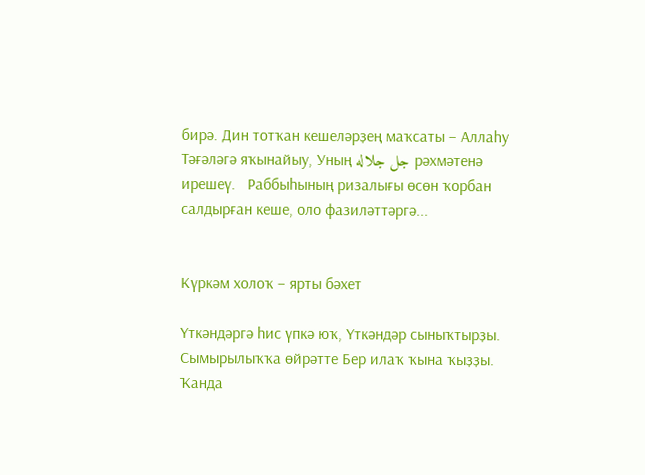бирә. Дин тотҡан кешеләрҙең маҡсаты – Аллаһу Тәғәләгә яҡынайыу, Уның جل جلاله рәхмәтенә ирешеү.   Раббыһының ризалығы өсөн ҡорбан салдырған кеше, оло фазиләттәргә...


Күркәм холоҡ – ярты бәхет

Үткәндәргә һис үпкә юҡ, Үткәндәр сыныҡтырҙы. Сымырылыҡҡа өйрәтте Бер илаҡ ҡына ҡыҙҙы.   Ҡанда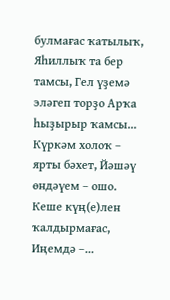булмағас ҡатылыҡ, Яһиллыҡ та бер тамсы, Гел үҙемә эләгеп торҙо Арҡа һыҙырыр ҡамсы... Күркәм холоҡ – ярты бәхет, Йәшәү өндәүем – ошо. Кеше күң(е)лен ҡалдырмағас, Иңемдә –...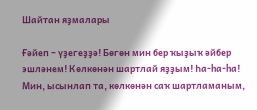Шайтан яҙмалары

Ғәйеп – үҙегеҙҙә! Бөгөн мин бер ҡыҙыҡ әйбер эшләнем! Көлкөнән шартлай яҙҙым! Һа-һа-һа! Мин, ысынлап та, көлкөнән саҡ шартламаным,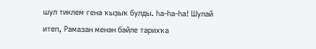шул тиклем генә ҡыҙыҡ булды. Һа-һа-һа! Шулай итеп, Рамазан менән бәйле тарихҡа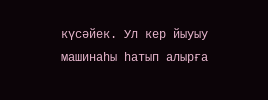күсәйек. Ул кер йыуыу машинаһы һатып алырға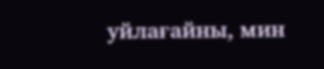уйлағайны, мин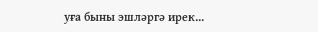уға быны эшләргә ирек...